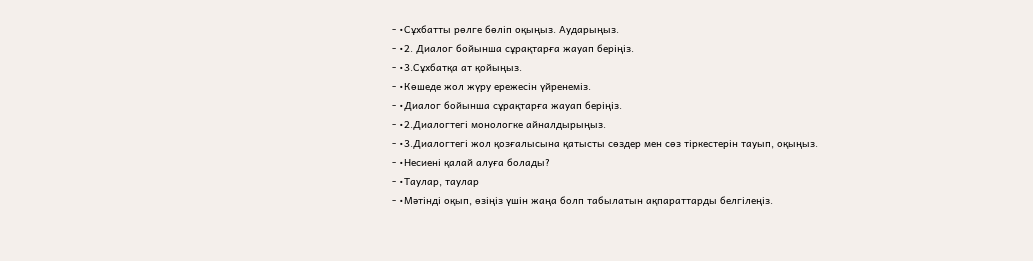- •Сұхбатты рөлге бөліп оқыңыз. Аударыңыз.
- •2. Диалог бойынша сұрақтарға жауап беріңіз.
- •3.Сұхбатқа ат қойыңыз.
- •Көшеде жол жүру ережесін үйренеміз.
- •Диалог бойынша сұрақтарға жауап беріңіз.
- •2.Диалогтегі монологке айналдырыңыз.
- •3.Диалогтегі жол қозғалысына қатысты сөздер мен сөз тіркестерін тауып, оқыңыз.
- •Несиені қалай алуға болады?
- •Таулар, таулар
- •Мәтінді оқып, өзіңіз үшін жаңа болп табылатын ақпараттарды белгілеңіз.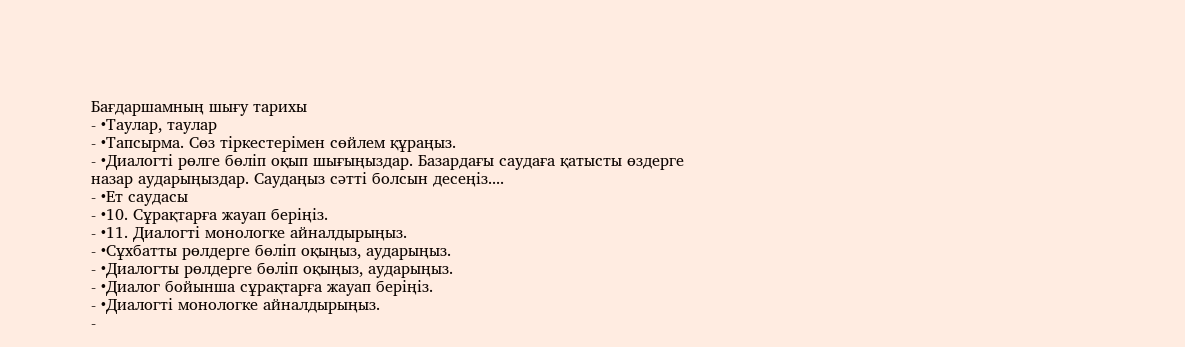Бағдаршамның шығу тарихы
- •Таулар, таулар
- •Тапсырма. Сөз тіркестерімен сөйлем құраңыз.
- •Диалогті рөлге бөліп оқып шығыңыздар. Базардағы саудаға қатысты өздерге назар аударыңыздар. Саудаңыз сәтті болсын десеңіз....
- •Ет саудасы
- •10. Сұрақтарға жауап беріңіз.
- •11. Диалогті монологке айналдырыңыз.
- •Сұхбатты рөлдерге бөліп оқыңыз, аударыңыз.
- •Диалогты рөлдерге бөліп оқыңыз, аударыңыз.
- •Диалог бойынша сұрақтарға жауап беріңіз.
- •Диалогті монологке айналдырыңыз.
-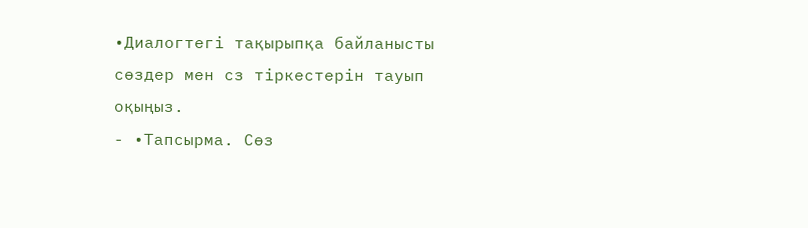•Диалогтегі тақырыпқа байланысты сөздер мен сз тіркестерін тауып оқыңыз.
- •Тапсырма. Сөз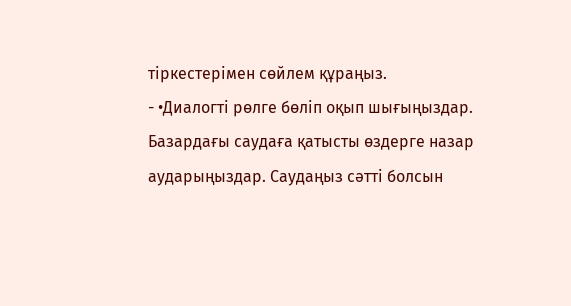тіркестерімен сөйлем құраңыз.
- •Диалогті рөлге бөліп оқып шығыңыздар. Базардағы саудаға қатысты өздерге назар аударыңыздар. Саудаңыз сәтті болсын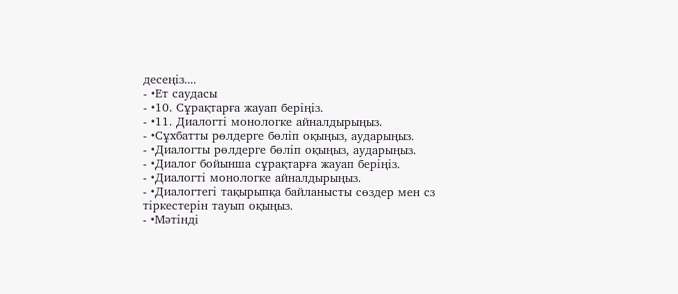десеңіз....
- •Ет саудасы
- •10. Сұрақтарға жауап беріңіз.
- •11. Диалогті монологке айналдырыңыз.
- •Сұхбатты рөлдерге бөліп оқыңыз, аударыңыз.
- •Диалогты рөлдерге бөліп оқыңыз, аударыңыз.
- •Диалог бойынша сұрақтарға жауап беріңіз.
- •Диалогті монологке айналдырыңыз.
- •Диалогтегі тақырыпқа байланысты сөздер мен сз тіркестерін тауып оқыңыз.
- •Мәтінді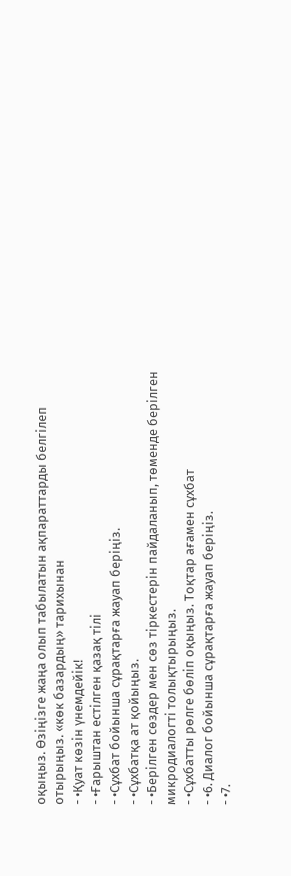оқыңыз. Өзіңізге жаңа олып табылатын ақпараттарды белгілеп отырыңыз. «көк базардың» тарихынан
- •Қуат көзін үнемдейік!
- •Ғарыштан естілген қазақ тілі
- •Сұхбат бойынша сұрақтарға жауап беріңіз.
- •Сұхбатқа ат қойыңыз.
- •Берілген сөздер мен сөз тіркестерін пайдаланып, төменде берілген микродиалогті толықтырыңыз.
- •Сұхбатты рөлге бөліп оқыңыз. Тоқтар ағамен сұхбат
- •6. Диалог бойынша сұрақтарға жауап беріңіз.
- •7.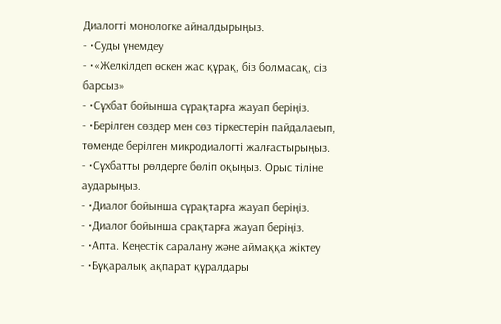Диалогті монологке айналдырыңыз.
- •Суды үнемдеу
- •«Желкілдеп өскен жас құрақ, біз болмасақ, сіз барсыз»
- •Сұхбат бойынша сұрақтарға жауап беріңіз.
- •Берілген сөздер мен сөз тіркестерін пайдалаеып, төменде берілген микродиалогті жалғастырыңыз.
- •Сұхбатты рөлдерге бөліп оқыңыз. Орыс тіліне аударыңыз.
- •Диалог бойынша сұрақтарға жауап беріңіз.
- •Диалог бойынша срақтарға жауап беріңіз.
- •Апта. Кеңестік саралану және аймаққа жіктеу
- •Бұқаралық ақпарат құралдары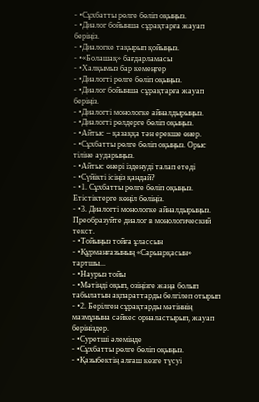- •Сұхбатты рөлге бөліп оқыңыз.
- •Диалог бойынша сұрақтарға жауап беріңіз.
- •Диалогке тақырып қойыңыз.
- •«Болашақ» бағдарламасы
- •Халқымыз бар кемеңгер
- •Диалогті рөлге бөліп оқыңыз.
- •Диалог бойынша сұрақтарға жауап беріңіз.
- •Диалогті монологке айналдырыңыз.
- •Диалогті рөлдерге бөліп оқыңыз.
- •Айтыс – қазаққа тән ерекше өнер.
- •Сұхбатты рөлге бөліп оқыңыз. Орыс тіліне аударыңыз.
- •Айтыс өнері ізденуді талап етеді
- •Сүйікті ісіңіз қандай?
- •1. Сұхбатты рөлге бөліп оқыңыз. Етістіктерге көңіл бөліңіз.
- •3. Диалогті монологке айналдырыңыз. Преобразуйте диалог в монологический текст.
- •Тойыңыз тойға ұлассын
- •Құрманғазының «Сарыарқасын» тартшы...
- •Наурыз тойы
- •Мәтінді оқып, озіңізге жаңа болып табылатын ақпараттарды белгілеп отырып
- •2. Берілген сұрақтарды мәтіннің мазмұнына сәйкес орналастырып, жауап берініздер.
- •Суретші әлемінде
- •Сұхбатты рөлге бөліп оқыңыз.
- •Қазыбектің алғаш көзге түсуі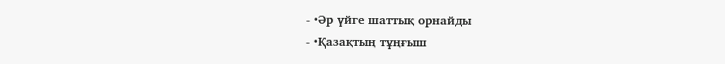- •Әр үйге шаттық орнайды
- •Қазақтың тұңғыш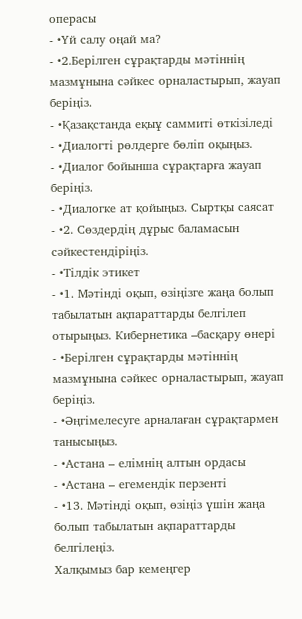операсы
- •Үй салу оңай ма?
- •2.Берілген сұрақтарды мәтіннің мазмұнына сәйкес орналастырып, жауап беріңіз.
- •Қазақстанда еқыұ саммиті өткізіледі
- •Диалогті рөлдерге бөліп оқыңыз.
- •Диалог бойынша сұрақтарға жауап беріңіз.
- •Диалогке ат қойыңыз. Сыртқы саясат
- •2. Сөздердің дұрыс баламасын сәйкестендіріңіз.
- •Тілдік этикет
- •1. Мәтінді оқып, өзіңізге жаңа болып табылатын ақпараттарды белгілеп отырыңыз. Кибернетика –басқару өнері
- •Берілген сұрақтарды мәтіннің мазмұнына сәйкес орналастырып, жауап беріңіз.
- •Әңгімелесуге арналаған сұрақтармен танысыңыз.
- •Астана – елімнің алтын ордасы
- •Астана – егемендік перзенті
- •13. Мәтінді оқып, өзіңіз үшін жаңа болып табылатын ақпараттарды белгілеңіз.
Халқымыз бар кемеңгер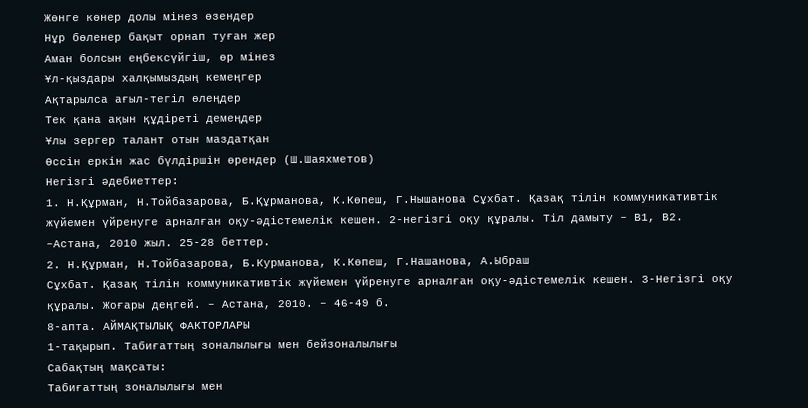Жөнге көнер долы мінез өзендер
Нұр бөленер бақыт орнап туған жер
Аман болсын еңбексүйгіш, өр мінез
Ұл-қыздары халқымыздың кемеңгер
Ақтарылса ағыл-тегіл өлеңдер
Тек қана ақын құдіреті демеңдер
Ұлы зергер талант отын маздатқан
Өссін еркін жас бүлдіршін өрендер (Ш.Шаяхметов)
Негізгі әдебиеттер:
1. Н.Құрман, Н.Тойбазарова, Б.Құрманова, К.Көпеш, Г.Нышанова Сұхбат. Қазақ тілін коммуникативтік жүйемен үйренуге арналған оқу-әдістемелік кешен. 2-негізгі оқу құралы. Тіл дамыту – В1, В2. –Астана, 2010 жыл. 25-28 беттер.
2. Н.Құрман, Н.Тойбазарова, Б.Курманова, К.Көпеш, Г.Нашанова, А.Ыбраш
Сұхбат. Қазақ тілін коммуникативтік жүйемен үйренуге арналған оқу-әдістемелік кешен. 3-Негізгі оқу құралы. Жоғары деңгей. – Астана, 2010. – 46-49 б.
8-апта. АЙМАҚТЫЛЫҚ ФАКТОРЛАРЫ
1-тақырып. Табиғаттың зоналылығы мен бейзоналылығы
Сабақтың мақсаты:
Табиғаттың зоналылығы мен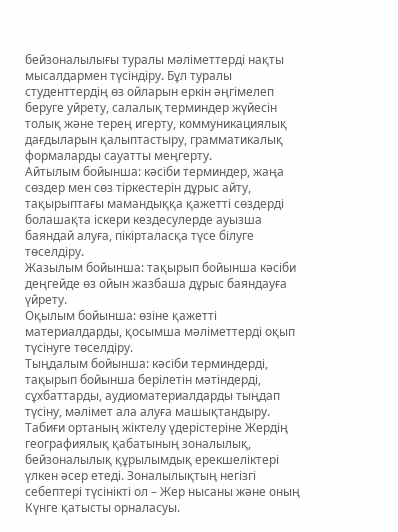бейзоналылығы туралы мәліметтерді нақты мысалдармен түсіндіру. Бұл туралы студенттердің өз ойларын еркін әңгімелеп беруге уйрету, салалық терминдер жүйесін толық және терең игерту, коммуникациялық дағдыларын қалыптастыру, грамматикалық формаларды сауатты меңгерту.
Айтылым бойынша: кәсіби терминдер, жаңа сөздер мен сөз тіркестерін дұрыс айту, тақырыптағы мамандыққа қажетті сөздерді болашақта іскери кездесулерде ауызша баяндай алуға, пікірталасқа түсе білуге төселдіру.
Жазылым бойынша: тақырып бойынша кәсіби деңгейде өз ойын жазбаша дұрыс баяндауға үйрету.
Оқылым бойынша: өзіне қажетті материалдарды, қосымша мәліметтерді оқып түсінуге төселдіру.
Тыңдалым бойынша: кәсіби терминдерді, тақырып бойынша берілетін мәтіндерді, сұхбаттарды, аудиоматериалдарды тыңдап түсіну, мәлімет ала алуға машықтандыру.
Табиғи ортаның жіктелу үдерістеріне Жердің географиялық қабатының зоналылық, бейзоналылық құрылымдық ерекшеліктері үлкен әсер етеді. Зоналылықтың негізгі себептері түсінікті ол – Жер нысаны және оның Күнге қатысты орналасуы.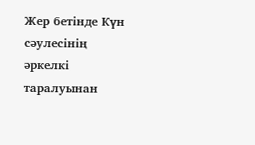Жер бетінде Күн сәулесінің әркелкі таралуынан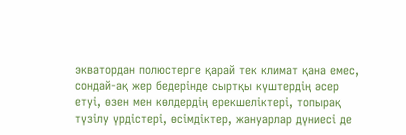экватордан полюстерге қарай тек климат қана емес, сондай-ақ жер бедерінде сыртқы күштердің әсер етуі, өзен мен көлдердің ерекшеліктері, топырақ түзілу үрдістері, өсімдіктер, жануарлар дүниесі де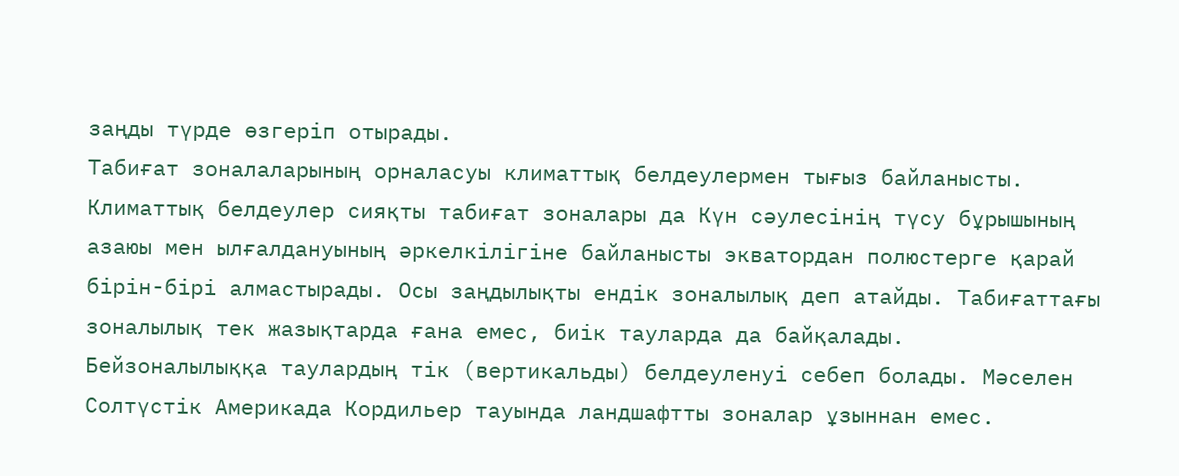заңды түрде өзгеріп отырады.
Табиғат зоналаларының орналасуы климаттық белдеулермен тығыз байланысты. Климаттық белдеулер сияқты табиғат зоналары да Күн сәулесінің түсу бұрышының азаюы мен ылғалдануының әркелкілігіне байланысты экватордан полюстерге қарай бірін-бірі алмастырады. Осы заңдылықты ендік зоналылық деп атайды. Табиғаттағы зоналылық тек жазықтарда ғана емес, биік тауларда да байқалады.
Бейзоналылыққа таулардың тік (вертикальды) белдеуленуі себеп болады. Мәселен Солтүстік Америкада Кордильер тауында ландшафтты зоналар ұзыннан емес.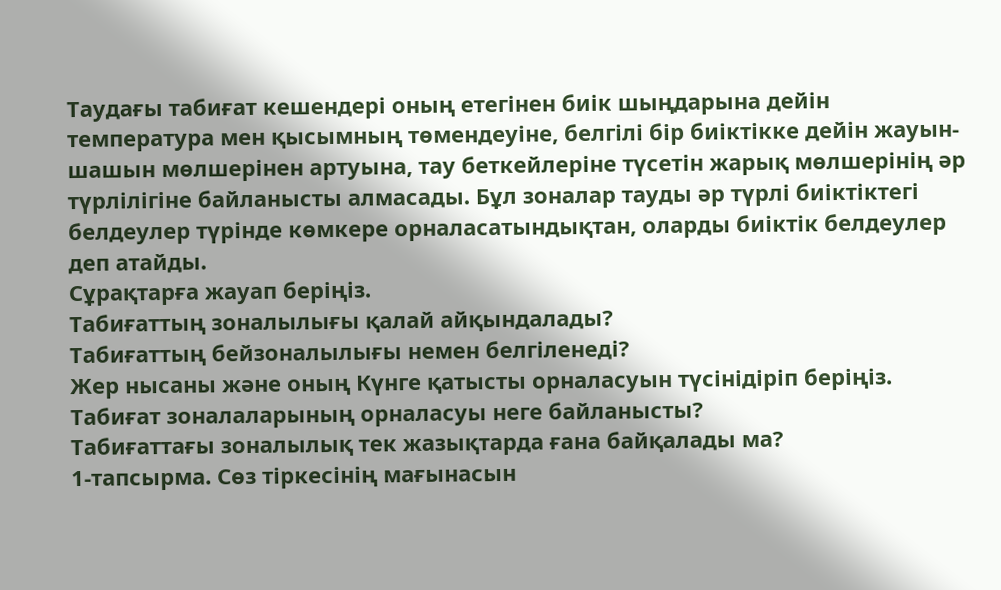Таудағы табиғат кешендері оның етегінен биік шыңдарына дейін температура мен қысымның төмендеуіне, белгілі бір биіктікке дейін жауын-шашын мөлшерінен артуына, тау беткейлеріне түсетін жарық мөлшерінің әр түрлілігіне байланысты алмасады. Бұл зоналар тауды әр түрлі биіктіктегі белдеулер түрінде көмкере орналасатындықтан, оларды биіктік белдеулер деп атайды.
Сұрақтарға жауап беріңіз.
Табиғаттың зоналылығы қалай айқындалады?
Табиғаттың бейзоналылығы немен белгіленеді?
Жер нысаны және оның Күнге қатысты орналасуын түсінідіріп беріңіз.
Табиғат зоналаларының орналасуы неге байланысты?
Табиғаттағы зоналылық тек жазықтарда ғана байқалады ма?
1-тапсырма. Сөз тіркесінің мағынасын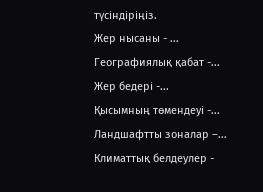түсіндіріңіз.
Жер нысаны - ...
Географиялық қабат -...
Жер бедері -...
Қысымның төмендеуі -...
Ландшафтты зоналар –...
Климаттық белдеулер -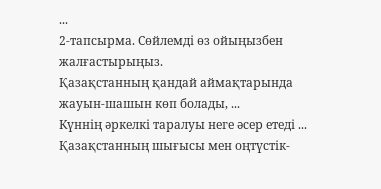...
2-тапсырма. Сөйлемді өз ойыңызбен жалғастырыңыз.
Қазақстанның қандай аймақтарында жауын-шашын көп болады, ...
Күннің әркелкі таралуы неге әсер етеді ...
Қазақстанның шығысы мен оңтүстік-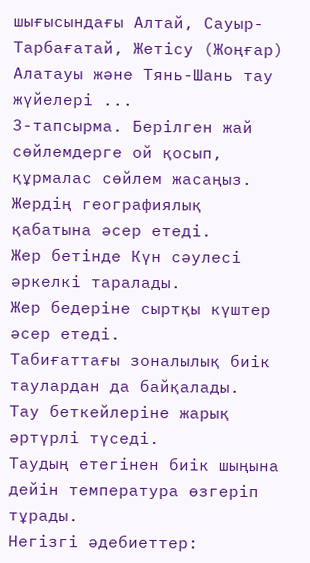шығысындағы Алтай, Сауыр-Тарбағатай, Жетісу (Жоңғар) Алатауы және Тянь-Шань тау жүйелері ...
3-тапсырма. Берілген жай сөйлемдерге ой қосып, құрмалас сөйлем жасаңыз.
Жердің географиялық қабатына әсер етеді.
Жер бетінде Күн сәулесі әркелкі таралады.
Жер бедеріне сыртқы күштер әсер етеді.
Табиғаттағы зоналылық биік таулардан да байқалады.
Тау беткейлеріне жарық әртүрлі түседі.
Таудың етегінен биік шыңына дейін температура өзгеріп тұрады.
Негізгі әдебиеттер: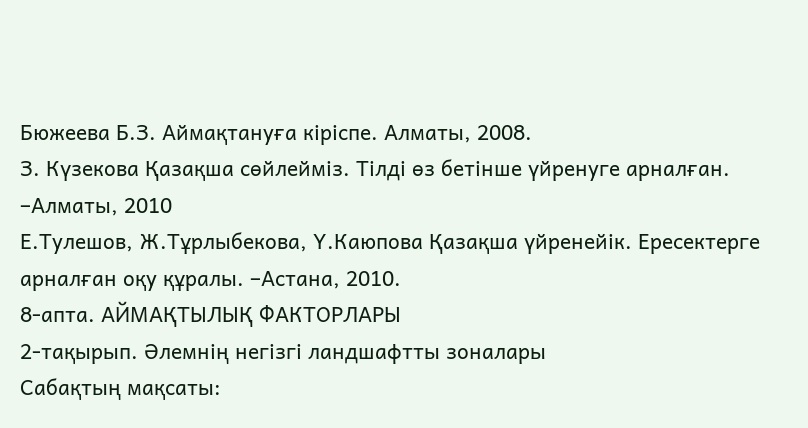Бюжеева Б.З. Аймақтануға кіріспе. Алматы, 2008.
З. Күзекова Қазақша сөйлейміз. Тілді өз бетінше үйренуге арналған. –Алматы, 2010
Е.Тулешов, Ж.Тұрлыбекова, Ү.Каюпова Қазақша үйренейік. Ересектерге арналған оқу құралы. –Астана, 2010.
8-апта. АЙМАҚТЫЛЫҚ ФАКТОРЛАРЫ
2-тақырып. Әлемнің негізгі ландшафтты зоналары
Сабақтың мақсаты: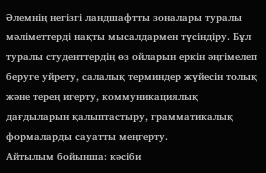Әлемнің негізгі ландшафтты зоналары туралы мәліметтерді нақты мысалдармен түсіндіру. Бұл туралы студенттердің өз ойларын еркін әңгімелеп беруге уйрету, салалық терминдер жүйесін толық және терең игерту, коммуникациялық дағдыларын қалыптастыру, грамматикалық формаларды сауатты меңгерту.
Айтылым бойынша: кәсіби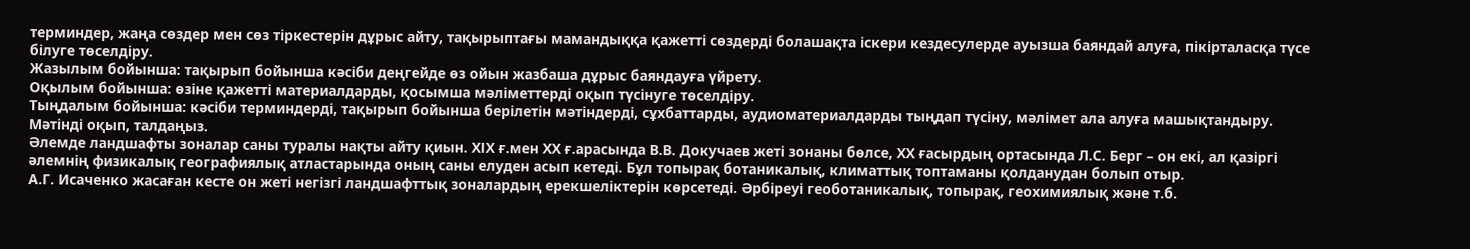терминдер, жаңа сөздер мен сөз тіркестерін дұрыс айту, тақырыптағы мамандыққа қажетті сөздерді болашақта іскери кездесулерде ауызша баяндай алуға, пікірталасқа түсе білуге төселдіру.
Жазылым бойынша: тақырып бойынша кәсіби деңгейде өз ойын жазбаша дұрыс баяндауға үйрету.
Оқылым бойынша: өзіне қажетті материалдарды, қосымша мәліметтерді оқып түсінуге төселдіру.
Тыңдалым бойынша: кәсіби терминдерді, тақырып бойынша берілетін мәтіндерді, сұхбаттарды, аудиоматериалдарды тыңдап түсіну, мәлімет ала алуға машықтандыру.
Мәтінді оқып, талдаңыз.
Әлемде ландшафты зоналар саны туралы нақты айту қиын. ХІХ ғ.мен ХХ ғ.арасында В.В. Докучаев жеті зонаны бөлсе, ХХ ғасырдың ортасында Л.С. Берг – он екі, ал қазіргі әлемнің физикалық географиялық атластарында оның саны елуден асып кетеді. Бұл топырақ ботаникалық, климаттық топтаманы қолданудан болып отыр.
А.Г. Исаченко жасаған кесте он жеті негізгі ландшафттық зоналардың ерекшеліктерін көрсетеді. Әрбіреуі геоботаникалық, топырақ, геохимиялық және т.б.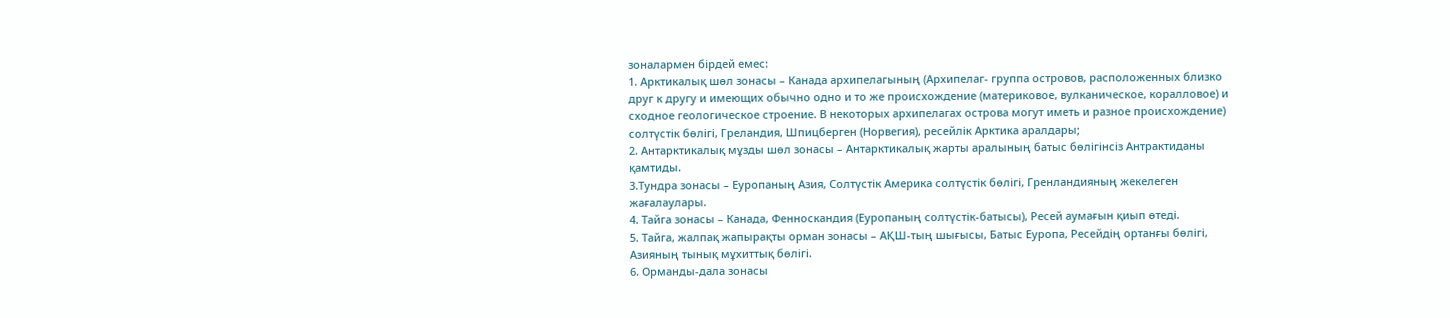зоналармен бірдей емес:
1. Арктикалық шөл зонасы – Канада архипелагының (Архипелаг- группа островов, расположенных близко друг к другу и имеющих обычно одно и то же происхождение (материковое, вулканическое, коралловое) и сходное геологическое строение. В некоторых архипелагах острова могут иметь и разное происхождение) солтүстік бөлігі, Греландия, Шпицберген (Норвегия), ресейлік Арктика аралдары;
2. Антарктикалық мұзды шөл зонасы – Антарктикалық жарты аралының батыс бөлігінсіз Антрактиданы қамтиды.
3.Тундра зонасы – Еуропаның Азия, Солтүстік Америка солтүстік бөлігі, Гренландияның жекелеген жағалаулары.
4. Тайга зонасы – Канада, Фенноскандия (Еуропаның солтүстік-батысы), Ресей аумағын қиып өтеді.
5. Тайга, жалпақ жапырақты орман зонасы – АҚШ-тың шығысы, Батыс Еуропа, Ресейдің ортанғы бөлігі, Азияның тынық мұхиттық бөлігі.
6. Орманды-дала зонасы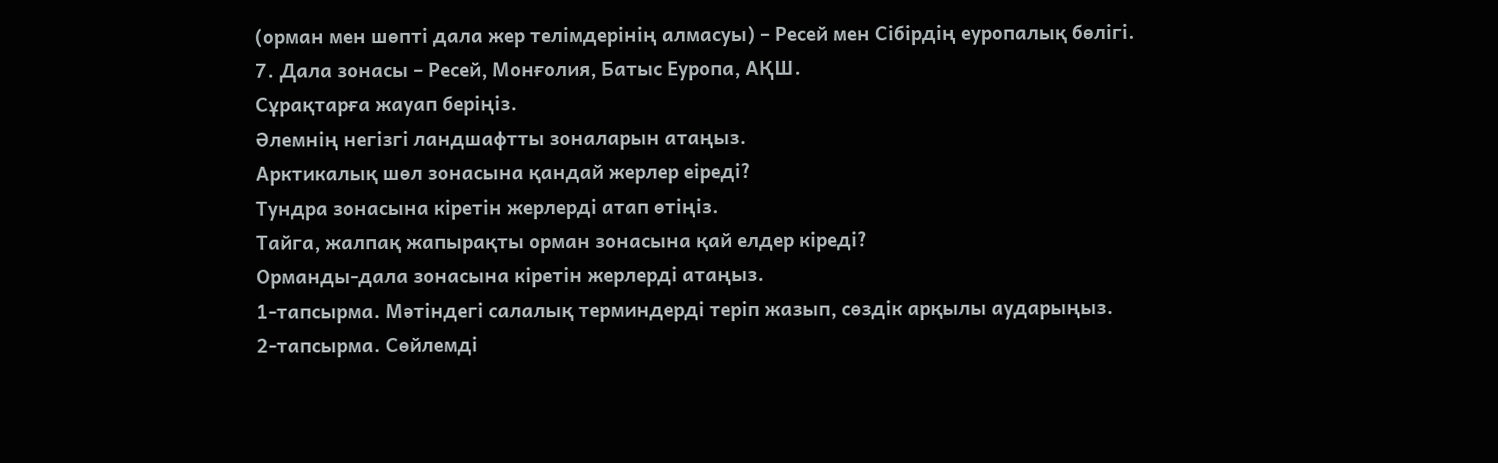(орман мен шөпті дала жер телімдерінің алмасуы) – Ресей мен Сібірдің еуропалық бөлігі.
7. Дала зонасы – Ресей, Монғолия, Батыс Еуропа, АҚШ.
Сұрақтарға жауап беріңіз.
Әлемнің негізгі ландшафтты зоналарын атаңыз.
Арктикалық шөл зонасына қандай жерлер еіреді?
Тундра зонасына кіретін жерлерді атап өтіңіз.
Тайга, жалпақ жапырақты орман зонасына қай елдер кіреді?
Орманды-дала зонасына кіретін жерлерді атаңыз.
1-тапсырма. Мәтіндегі салалық терминдерді теріп жазып, сөздік арқылы аударыңыз.
2-тапсырма. Сөйлемді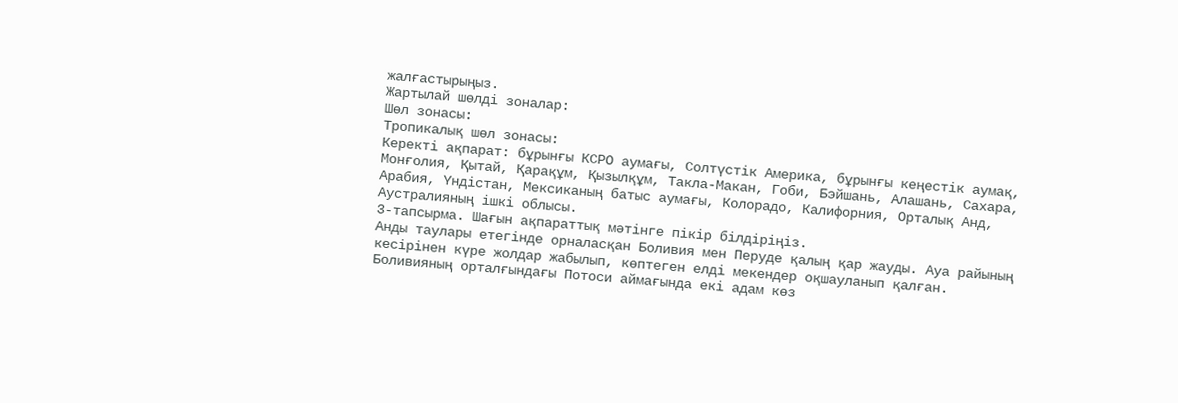жалғастырыңыз.
Жартылай шөлді зоналар:
Шөл зонасы:
Тропикалық шөл зонасы:
Керекті ақпарат: бұрынғы КСРО аумағы, Солтүстік Америка, бұрынғы кеңестік аумақ, Монғолия, Қытай, Қарақұм, Қызылқұм, Такла-Макан, Гоби, Бэйшань, Алашань, Сахара, Арабия, Үндістан, Мексиканың батыс аумағы, Колорадо, Калифорния, Орталық Анд, Аустралияның ішкі облысы.
3-тапсырма. Шағын ақпараттық мәтінге пікір білдіріңіз.
Анды таулары етегінде орналасқан Боливия мен Перуде қалың қар жауды. Ауа райының кесірінен күре жолдар жабылып, көптеген елді мекендер оқшауланып қалған.
Боливияның орталғындағы Потоси аймағында екі адам көз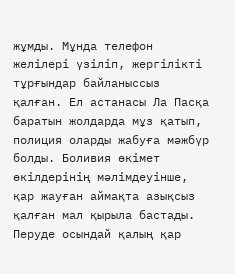жұмды. Мұнда телефон желілері үзіліп, жергілікті тұрғындар байланыссыз қалған. Ел астанасы Ла Пасқа баратын жолдарда мұз қатып, полиция оларды жабуға мәжбүр болды. Боливия өкімет өкілдерінің мәлімдеуінше, қар жауған аймақта азықсыз қалған мал қырыла бастады. Перуде осындай қалың қар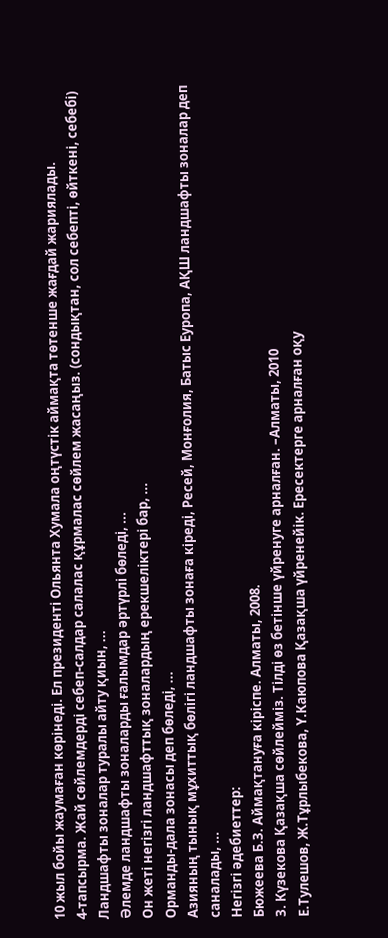10 жыл бойы жаумаған көрінеді. Ел президенті Ольянта Хумала оңтүстік аймақта төтенше жағдай жариялады.
4-тапсырма. Жай сөйлемдерді себеп-салдар салалас құрмалас сөйлем жасаңыз. (сондықтан, сол себепті, өйткені, себебі)
Ландшафты зоналар туралы айту қиын, ...
Әлемде ландшафты зоналарды ғалымдар әртүрлі бөледі, ...
Он жеті негізгі ландшафттық зоналардың ерекшеліктері бар, ...
Орманды-дала зонасы деп бөледі, ...
Азияның тынық мұхиттық бөлігі ландшафты зонаға кіреді, Ресей, Монғолия, Батыс Еуропа, АҚШ ландшафты зоналар деп саналады, ...
Негізгі әдебиеттер:
Бюжеева Б.З. Аймақтануға кіріспе. Алматы, 2008.
З. Күзекова Қазақша сөйлейміз. Тілді өз бетінше үйренуге арналған. –Алматы, 2010
Е.Тулешов, Ж.Тұрлыбекова, Ү.Каюпова Қазақша үйренейік. Ересектерге арналған оқу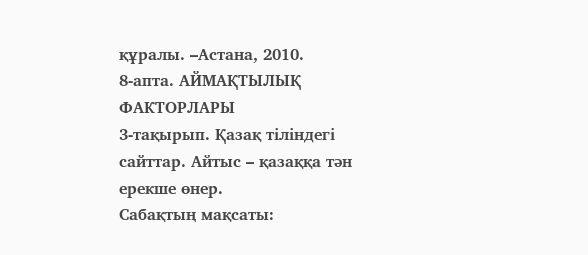құралы. –Астана, 2010.
8-апта. АЙМАҚТЫЛЫҚ ФАКТОРЛАРЫ
3-тақырып. Қазақ тіліндегі сайттар. Айтыс – қазаққа тән ерекше өнер.
Сабақтың мақсаты: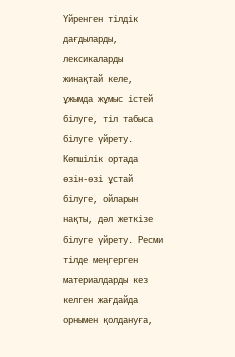Үйренген тілдік дағдыларды, лексикаларды жинақтай келе, ұжымда жұмыс істей білуге, тіл табыса білуге үйрету. Көпшілік ортада өзін-өзі ұстай білуге, ойларын нақты, дәл жеткізе білуге үйрету. Ресми тілде меңгерген материалдарды кез келген жағдайда орнымен қолдануға,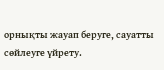орнықты жауап беруге, сауатты сөйлеуге үйрету.